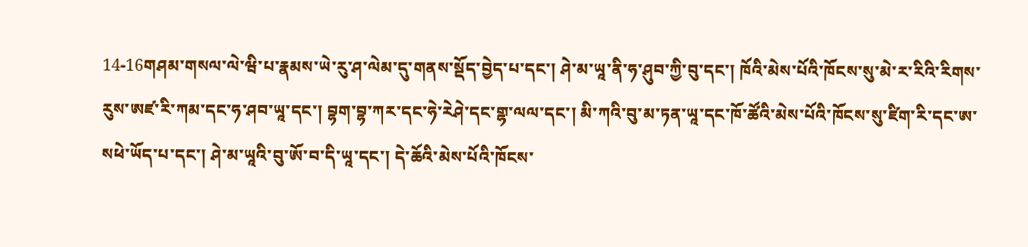14-16གཤམ་གསལ་ལེ་ཝི་པ་རྣམས་ཡེ་རུ་ཤ་ལེམ་དུ་གནས་སྡོད་བྱེད་པ་དང་། ཤེ་མ་ཡཱ་ནི་ཧ་ཤུབ་ཀྱི་བུ་དང་། ཁོའི་མེས་པོའི་ཁོངས་སུ་མེ་ར་རིའི་རིགས་རུས་ཨཛ་རི་ཀམ་དང་ཧ་ཤབ་ཡཱ་དང་། བྷག་བྷ་ཀར་དང་ཧེ་རེཤེ་དང་གྷ་ལལ་དང་། མི་ཀའི་བུ་མ་ཏན་ཡཱ་དང་ཁོ་ཚོའི་མེས་པོའི་ཁོངས་སུ་ཛིག་རི་དང་ཨ་སཕེ་ཡོད་པ་དང་། ཤེ་མ་ཡཱའི་བུ་ཨོ་བ་དི་ཡཱ་དང་། དེ་ཆོའི་མེས་པོའི་ཁོངས་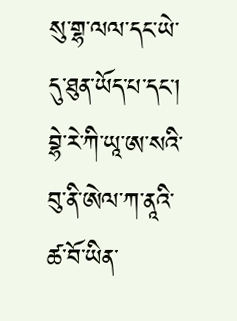སུ་གྷ་ལལ་དང་ཡེ་དུ་ཐུན་ཡོད་པ་དང་། བྷེ་རེ་ཀི་ཡཱ་ཨ་སའི་བུ་ནི་ཨེལ་ཀ་ནཱའི་ཚ་བོ་ཡིན་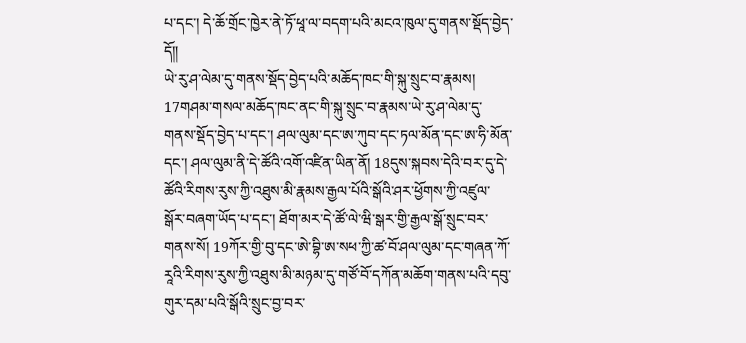པ་དང་། དེ་ཆོ་གྲོང་ཁྱེར་ནེ་ཏོ་ཕཱ་ལ་བདག་པའི་མངའ་ཁུལ་དུ་གནས་སྡོད་བྱེད་དོ༎
ཡེ་རུ་ཤ་ལེམ་དུ་གནས་སྡོད་བྱེད་པའི་མཆོད་ཁང་གི་སྐུ་སྲུང་བ་རྣམས།
17གཤམ་གསལ་མཆོད་ཁང་ནང་གི་སྐུ་སྲུང་བ་རྣམས་ཡེ་རུ་ཤ་ལེམ་དུ་གནས་སྡོད་བྱེད་པ་དང་། ཤལ་ལུམ་དང་ཨ་ཀུབ་དང་ཏལ་མོན་དང་ཨ་ཧི་མོན་དང་། ཤལ་ལུམ་ནི་དེ་ཚོའི་འགོ་འཛིན་ཡིན་ནོ། 18དུས་སྐབས་དེའི་བར་དུ་དེ་ཚོའི་རིགས་རུས་ཀྱི་འཐུས་མི་རྣམས་རྒྱལ་པོའི་སྒོའི་ཤར་ཕྱོགས་ཀྱི་འཛུལ་སྒོར་བཞག་ཡོད་པ་དང་། ཐོག་མར་དེ་ཚོ་ལེ་ཝི་སྒར་གྱི་རྒྱལ་སྒོ་སྲུང་བར་གནས་སོ། 19ཀོར་གྱི་བུ་དང་ཨེ་བྷི་ཨ་སཕ་ཀྱི་ཚ་བོ་ཤལ་ལུམ་དང་གཞན་ཀོ་རཱའི་རིགས་རུས་ཀྱི་འཐུས་མི་མཉམ་དུ་གཙོ་བོ་དཀོན་མཆོག་གནས་པའི་དབུ་གུར་དམ་པའི་སྒོའི་སྲུང་བྱ་བར་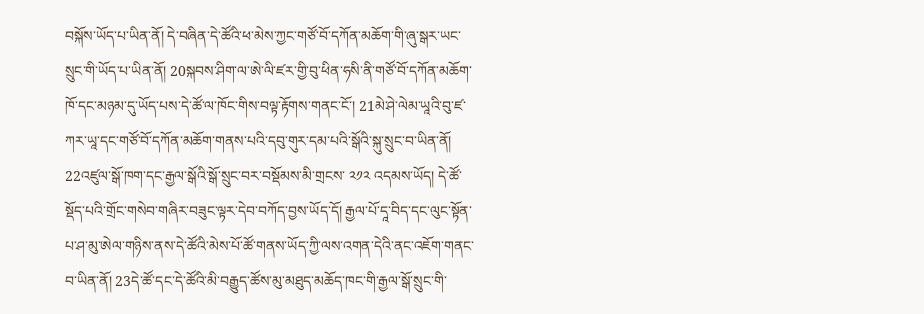བསྐོས་ཡོད་པ་ཡིན་ནོ། དེ་བཞིན་དེ་ཚོའི་ཕ་མེས་ཀྱང་གཙོ་བོ་དཀོན་མཆོག་གི་ཞུ་སྒར་ཡང་སྲུང་གི་ཡོད་པ་ཡིན་ནོ། 20སྐབས་ཤིག་ལ་ཨེ་ལི་ཛར་གྱི་བུ་ཕིན་ཧསི་ནི་གཙོ་བོ་དཀོན་མཆོག་ཁོ་དང་མཉམ་དུ་ཡོད་པས་དེ་ཚོ་ལ་ཁོང་གིས་བལྟ་རྟོགས་གནང་ངོ་། 21མེ་ཤེ་ལེམ་ཡཱའི་བུ་ཛ་ཀར་ཡཱ་དང་གཙོ་བོ་དཀོན་མཆོག་གནས་པའི་དབུ་གུར་དམ་པའི་སྒོའི་སྐུ་སྲུང་བ་ཡིན་ནོ། 22འཛུལ་སྒོ་ཁག་དང་རྒྱལ་སྒོའི་སྒོ་སྲུང་བར་བསྡོམས་མི་གྲངས་ ༢༡༢ འདམས་ཡོད། དེ་ཚོ་སྡོད་པའི་གྲོང་གསེབ་གཞིར་བཟུང་ལྟར་དེབ་བཀོད་བྱས་ཡོད་དོ། རྒྱལ་པོ་དཱ་བིད་དང་ལུང་སྟོན་པ་ཤ་མུ་ཨེལ་གཉིས་ནས་དེ་ཚོའི་མེས་པོ་ཚོ་གནས་ཡོད་ཀྱི་ལས་འགན་དེའི་ནང་འཇོག་གནང་བ་ཡིན་ནོ། 23དེ་ཚོ་དང་དེ་ཚོའི་མི་བརྒྱུད་ཚོས་མུ་མཐུད་མཆོད་ཁང་གི་རྒྱལ་སྒོ་སྲུང་གི་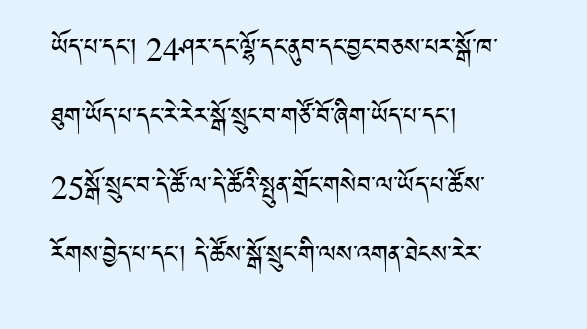ཡོད་པ་དང་། 24ཤར་དང་ལྷོ་དང་ནུབ་དང་བྱང་བཅས་པར་སྒོ་ཁ་ཐུག་ཡོད་པ་དང་རེ་རེར་སྒོ་སྲུང་བ་གཙོ་བོ་ཞིག་ཡོད་པ་དང་། 25སྒོ་སྲུང་བ་དེ་ཚོ་ལ་དེ་ཚོའི་སྤུན་གྲོང་གསེབ་ལ་ཡོད་པ་ཚོས་རོགས་བྱེད་པ་དང་། དེ་ཚོས་སྒོ་སྲུང་གི་ལས་འགན་ཐེངས་རེར་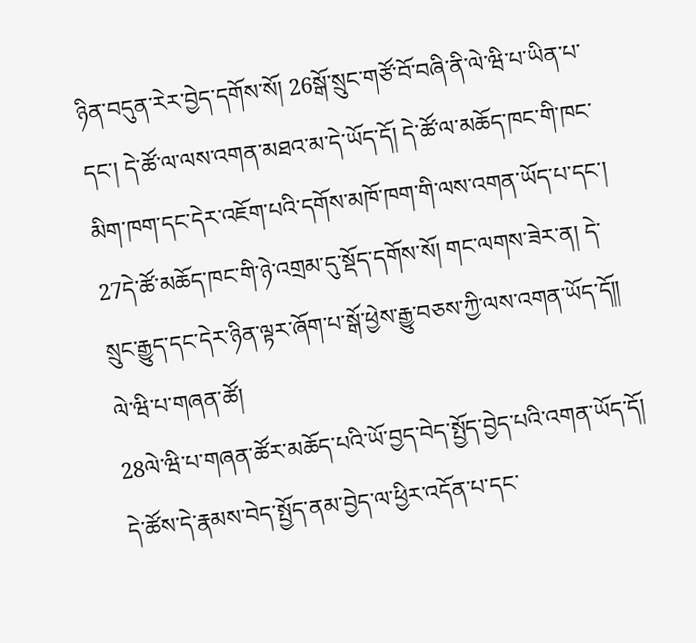ཉིན་བདུན་རེར་བྱེད་དགོས་སོ། 26སྒོ་སྲུང་གཙོ་བོ་བཞི་ནི་ལེ་ཝི་པ་ཡིན་པ་དང་། དེ་ཚོ་ལ་ལས་འགན་མཐའ་མ་དེ་ཡོད་དོ། དེ་ཚོ་ལ་མཆོད་ཁང་གི་ཁང་མིག་ཁག་དང་དེར་འཇོག་པའི་དགོས་མཁོ་ཁག་གི་ལས་འགན་ཡོད་པ་དང་། 27དེ་ཚོ་མཆོད་ཁང་གི་ཉེ་འགྲམ་དུ་སྡོད་དགོས་སོ། གང་ལགས་ཟེར་ན། དེ་སྲུང་རྒྱུད་དང་དེར་ཉིན་ལྟར་ཞོག་པ་སྒོ་ཕྱེས་རྒྱུ་བཅས་ཀྱི་ལས་འགན་ཡོད་དོ༎
ལེ་ཝི་པ་གཞན་ཚོ།
28ལེ་ཝི་པ་གཞན་ཚོར་མཆོད་པའི་ཡོ་བྱད་བེད་སྤྱོད་བྱེད་པའི་འགན་ཡོད་དོ། དེ་ཚོས་དེ་རྣམས་བེད་སྤྱོད་ནམ་བྱེད་ལ་ཕྱིར་འདོན་པ་དང་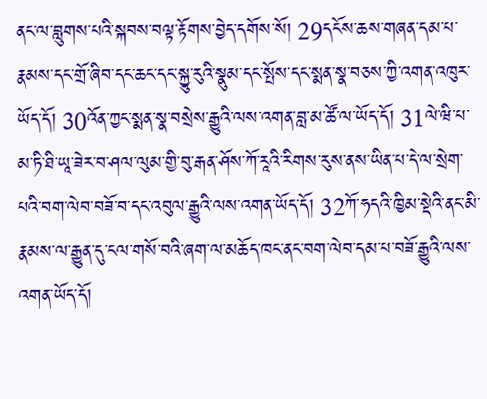ནང་ལ་བླུགས་པའི་སྐབས་བལྟ་རྟོགས་བྱེད་དགོས་སོ། 29དངོས་ཆས་གཞན་དམ་པ་རྣམས་དང་གྲོ་ཞིབ་དང་ཆང་དང་སྐྱུ་རུའི་སྣུམ་དང་སྤོས་དང་སྨན་སྣ་བཅས་ཀྱི་འགན་འཁུར་ཡོད་དོ། 30འོན་ཀྱང་སྨན་སྣ་བསྲེས་རྒྱུའི་ལས་འགན་བླ་མ་ཚོ་ལ་ཡོད་དོ། 31ལེ་ཝི་པ་མ་ཏི་ཐི་ཡཱ་ཟེར་བ་ཤལ་ལུམ་གྱི་བུ་རྒན་ཤོས་ཀོ་རཱའི་རིགས་རུས་ནས་ཡིན་པ་དེ་ལ་སྲེག་པའི་བག་ལེབ་བཟོ་བ་དང་འབུལ་རྒྱུའི་ལས་འགན་ཡོད་དོ། 32ཀོ་ཧདའི་ཁྱིམ་སྡེའི་ནང་མི་རྣམས་ལ་རྒྱུན་དུ་ངལ་གསོ་བའི་ཞག་ལ་མཆོད་ཁང་ནང་བག་ལེབ་དམ་པ་བཟོ་རྒྱུའི་ལས་འགན་ཡོད་དོ།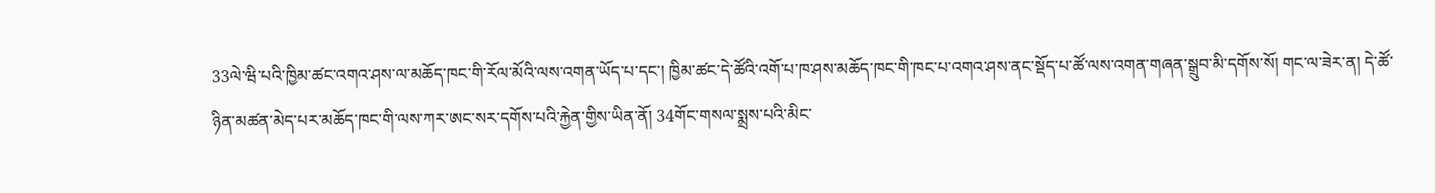33ལེ་ཝི་པའི་ཁྱིམ་ཚང་འགའ་ཤས་ལ་མཆོད་ཁང་གི་རོལ་མོའི་ལས་འགན་ཡོད་པ་དང་། ཁྱིམ་ཚང་དེ་ཚོའི་འགོ་པ་ཁ་ཤས་མཆོད་ཁང་གི་ཁང་པ་འགའ་ཤས་ནང་སྡོད་པ་ཚོ་ལས་འགན་གཞན་སྒྲུབ་མི་དགོས་སོ། གང་ལ་ཟེར་ན། དེ་ཚོ་ཉིན་མཚན་མེད་པར་མཆོད་ཁང་གི་ལས་ཀར་ཨང་སར་དགོས་པའི་རྐྱེན་གྱིས་ཡིན་ནོ། 34གོང་གསལ་སྨྲས་པའི་མིང་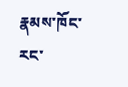རྣམས་ཁོང་རང་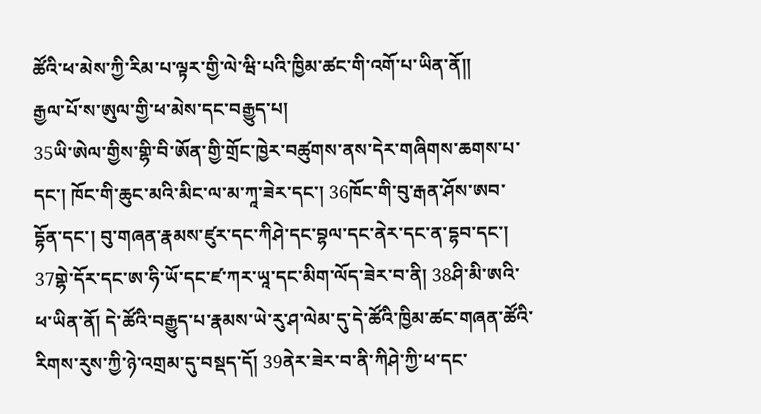ཚོའི་ཕ་མེས་ཀྱི་རིམ་པ་ལྟར་གྱི་ལེ་ཝི་པའི་ཁྱིམ་ཚང་གི་འགོ་པ་ཡིན་ནོ༎
རྒྱལ་པོ་ས་ཨུལ་གྱི་ཕ་མེས་དང་བརྒྱུད་པ།
35ཡི་ཨེལ་གྱིས་གྷི་བི་ཨོན་གྱི་གྲོང་ཁྱེར་བཚུགས་ནས་དེར་གཞིགས་ཆགས་པ་དང་། ཁོང་གི་ཆུང་མའི་མིང་ལ་མ་ཀཱ་ཟེར་དང་། 36ཁོང་གི་བུ་རྒན་ཤོས་ཨབ་དྷོན་དང་། བུ་གཞན་རྣམས་ཛུར་དང་ཀིཤེ་དང་བྷལ་དང་ནེར་དང་ན་དྷབ་དང་། 37གྷེ་དོར་དང་ཨ་ཧི་ཡོ་དང་ཛ་ཀར་ཡཱ་དང་མིག་ལོད་ཟེར་བ་ནི། 38ཤི་མི་ཨའི་ཕ་ཡིན་ནོ། དེ་ཚོའི་བརྒྱུད་པ་རྣམས་ཡེ་རུ་ཤ་ལེམ་དུ་དེ་ཚོའི་ཁྱིམ་ཚང་གཞན་ཚོའི་རིགས་རུས་ཀྱི་ཉེ་འགྲམ་དུ་བསྡད་དོ། 39ནེར་ཟེར་བ་ནི་ཀིཤེ་ཀྱི་ཕ་དང་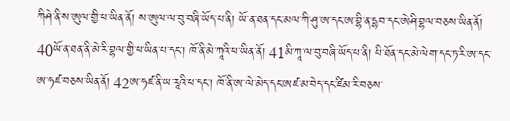ཀིཤེ་ནི་ས་ཨུལ་གྱི་ཕ་ཡིན་ནོ། ས་ཨུལ་ལ་བུ་བཞི་ཡོད་པ་ནི། ཡོ་ན་ཐན་དང་མལ་ཀི་ཤུ་ཨ་དང་ཨ་བྷི་ན་དྷབ་དང་ཨེཤི་བྷལ་བཅས་ཡིན་ནོ། 40ཡོ་ན་ཐན་ནི་མེ་རི་བྷལ་གྱི་ཕ་ཡིན་པ་དང་། ཁོ་ནི་མེ་ཀཱའི་ཕ་ཡིན་ནོ། 41མི་ཀཱ་ལ་བུ་བཞི་ཡོད་པ་ནི། པི་ཐོན་དང་མེ་ལེག་དང་ཏ་རི་ཨ་དང་ཨ་ཧཛ་བཅས་ཡིན་ནོ། 42ཨ་ཧཛ་ནི་ཡ་རཱའི་ཕ་དང་། ཁོ་ནི་ཨ་ལེ་མེད་དང་ཨཛ་མ་བེད་དང་ཛིམ་རི་བཅས་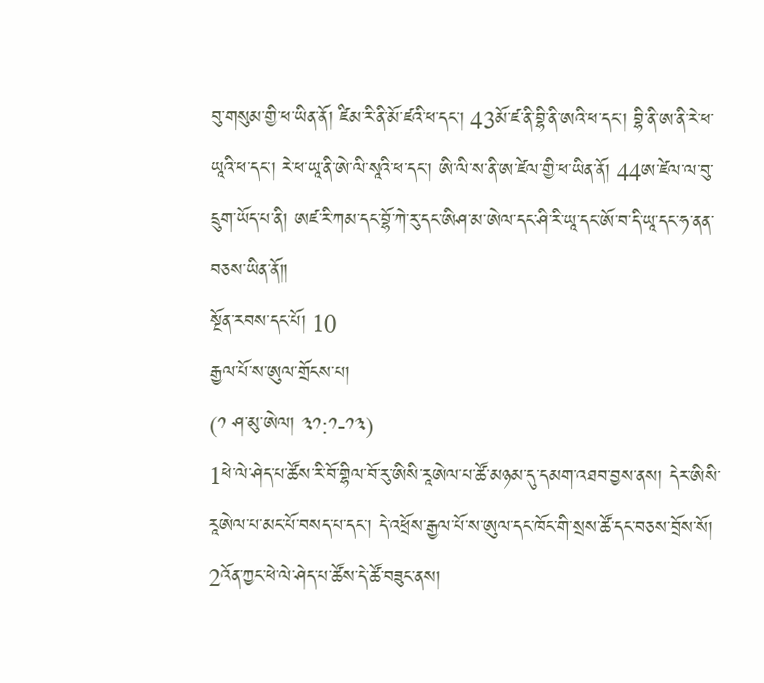བུ་གསུམ་གྱི་ཕ་ཡིན་ནོ། ཛིམ་རི་ནི་མོ་ཛའི་ཕ་དང་། 43མོ་ཛ་ནི་བྷི་ནི་ཨའི་ཕ་དང་། བྷི་ནི་ཨ་ནི་རེ་ཕ་ཡཱའི་ཕ་དང་། རེ་ཕ་ཡཱ་ནི་ཨེ་ལི་སཱའི་ཕ་དང་། ཨི་ལི་ས་ནི་ཨ་ཛེལ་གྱི་ཕ་ཡིན་ནོ། 44ཨ་ཛེལ་ལ་བུ་དྲུག་ཡོད་པ་ནི། ཨཛ་རི་ཀམ་དང་བྷོ་ཀེ་རུ་དང་ཨིཤ་མ་ཨེལ་དང་ཤི་རི་ཡཱ་དང་ཨོ་བ་དི་ཡཱ་དང་ཧ་ནན་བཅས་ཡིན་ནོ༎
སྔོན་རབས་དང་པོ། 10
རྒྱལ་པོ་ས་ཨུལ་གྲོངས་པ།
(༡ ཤ་མུ་ཨེལ། ༣༡:༡-༡༣)
1ཕེ་ལེ་ཤེད་པ་ཚོས་རི་བོ་གྷིལ་བོ་རུ་ཨིསི་རཱཨེལ་པ་ཚོ་མཉམ་དུ་དམག་འཐབ་བྱས་ནས། དེར་ཨིསི་རཱཨེལ་པ་མང་པོ་བསད་པ་དང་། དེ་འཕྲོས་རྒྱལ་པོ་ས་ཨུལ་དང་ཁོང་གི་སྲས་ཚོ་དང་བཅས་བྲོས་སོ། 2འོན་ཀྱང་ཕེ་ལེ་ཤེད་པ་ཚོས་དེ་ཚོ་བཟུང་ནས།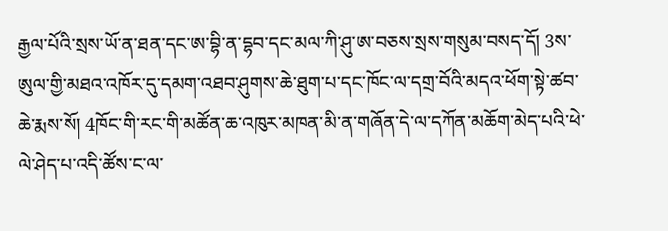རྒྱལ་པོའི་སྲས་ཡོ་ན་ཐན་དང་ཨ་བྷི་ན་དྷབ་དང་མལ་ཀི་ཤུ་ཨ་བཅས་སྲས་གསུམ་བསད་དོ། 3ས་ཨུལ་གྱི་མཐའ་འཁོར་དུ་དམག་འཐབ་ཤུགས་ཆེ་ཐུག་པ་དང་ཁོང་ལ་དགྲ་བོའི་མདའ་ཕོག་སྟེ་ཚབ་ཆེ་རྨས་སོ། 4ཁོང་གི་རང་གི་མཚོན་ཆ་འཁུར་མཁན་མི་ན་གཞོན་དེ་ལ་དཀོན་མཆོག་མེད་པའི་ཕེ་ལེ་ཤེད་པ་འདི་ཚོས་ང་ལ་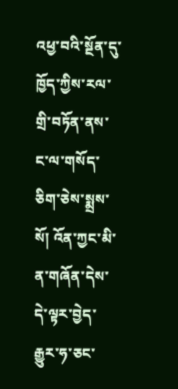འཕྱ་བའི་སྔོན་དུ་ཁྱོད་ཀྱིས་རལ་གྲི་བཏོན་ནས་ང་ལ་གསོད་ཅིག་ཅེས་སྨྲས་སོ། འོན་ཀྱང་མི་ན་གཞོན་དེས་དེ་ལྟར་བྱེད་རྒྱུར་ཧ་ཅང་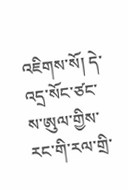འཇིགས་སོ། དེ་འདྲ་སོང་ཙང་ས་ཨུལ་གྱིས་རང་གི་རལ་གྲི་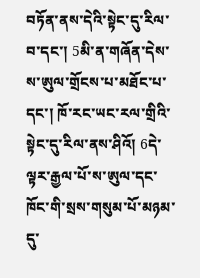བཏོན་ནས་དེའི་སྟེང་དུ་རིལ་བ་དང་། 5མི་ན་གཞོན་དེས་ས་ཨུལ་གྲོངས་པ་མཐོང་པ་དང་། ཁོ་རང་ཡང་རལ་གྲིའི་སྟེང་དུ་རིལ་ནས་ཤིའོ། 6དེ་ལྟར་རྒྱལ་པོ་ས་ཨུལ་དང་ཁོང་གི་སྲས་གསུམ་པོ་མཉམ་དུ་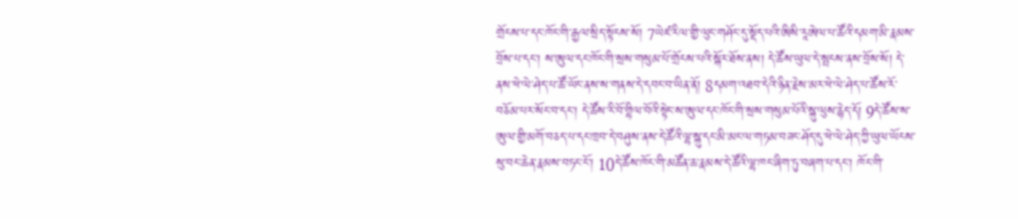གྲོངས་པ་དང་ཁོང་གི་རྒྱལ་སྲིད་སྟོངས་སོ། 7ཡེཛ་རིལ་གྱི་ལུང་གཤོང་དུ་སྡོད་པའི་ཨིསི་རཱཨེལ་པ་ཚོའི་དམག་མི་རྣམས་བྲོས་པ་དང་། ས་ཨུལ་དང་ཁོང་གི་སྲས་གསུམ་པོ་གྲོངས་པའི་སྐོར་ཐོས་ནས། དེ་ཚོས་ཡུལ་དེ་སྤངས་ནས་བྲོས་སོ། དེ་ནས་ཕེ་ལེ་ཤེད་པ་ཚོ་ཡོང་ནས་ས་གནས་དེ་དབང་བ་ཡིན་ནོ། 8དམག་འཐབ་དེའི་ཉིན་རྗེས་མར་ཕེ་ལེ་ཤེད་པ་ཚོས་རོ་བཅོམ་པར་སོང་བ་དང་། དེ་ཚོས་རི་བོ་གྷིལ་བོའི་སྟེང་ས་ཨུལ་དང་ཁོང་གི་སྲས་གསུམ་པོའི་སྐུ་ལུས་རྙེད་དོ། 9དེ་ཚོས་ས་ཨུལ་གྱི་མགོ་བཅད་པ་དང་ཁྲབ་དེ་བཤུས་ནས་དེ་ཚོའི་ལྷ་སྐུ་དང་མི་མང་ལ་གཏམ་བཟང་ཤོད་དུ་ཕེ་ལེ་ཤེད་ཀྱི་ཡུལ་ཡོངས་སུ་བང་ཆེན་རྣམས་བཏང་ངོ་། 10དེ་ཚོས་ཁོང་གི་མཚོན་ཆ་རྣམས་དེ་ཚོའི་ལྷ་ཁང་ཞིག་ཏུ་བཞག་པ་དང་། ཁོང་གི་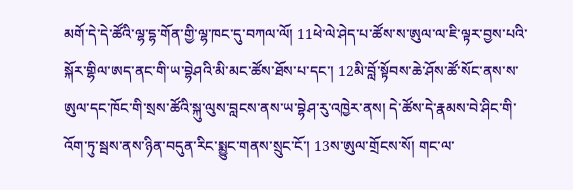མགོ་དེ་དེ་ཚོའི་ལྷ་དྷ་གོན་གྱི་ལྷ་ཁང་དུ་བཀལ་ལོ། 11ཕེ་ལེ་ཤེད་པ་ཚོས་ས་ཨུལ་ལ་ཇི་ལྟར་བྱས་པའི་སྐོར་གྷིལ་ཨད་ནང་གི་ཡ་བྷེཤའི་མི་མང་ཚོས་ཐོས་པ་དང་། 12མི་བློ་སྟོབས་ཆེ་ཤོས་ཚོ་སོང་ནས་ས་ཨུལ་དང་ཁོང་གི་སྲས་ཚོའི་སྐུ་ལུས་བླངས་ནས་ཡ་བྷེཤ་རུ་འཁྱེར་ནས། དེ་ཚོས་དེ་རྣམས་བེ་ཤིང་གི་འོག་ཏུ་སྦས་ནས་ཉིན་བདུན་རིང་སྨྱུང་གནས་སྲུང་ངོ་། 13ས་ཨུལ་གྲོངས་སོ། གང་ལ་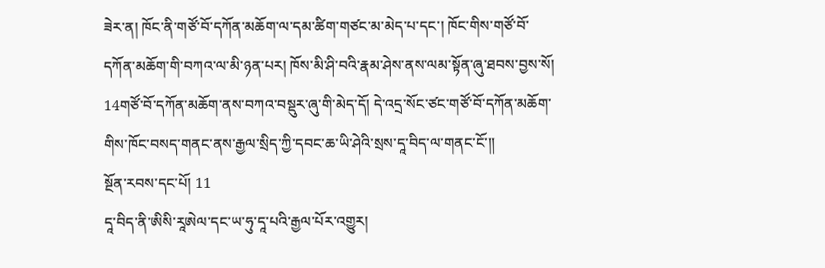ཟེར་ན། ཁོང་ནི་གཙོ་བོ་དཀོན་མཆོག་ལ་དམ་ཚིག་གཙང་མ་མེད་པ་དང་། ཁོང་གིས་གཙོ་བོ་དཀོན་མཆོག་གི་བཀའ་ལ་མི་ཉན་པར། ཁོས་མི་ཤི་བའི་རྣམ་ཤེས་ནས་ལམ་སྟོན་ཞུ་ཐབས་བྱས་སོ། 14གཙོ་བོ་དཀོན་མཆོག་ནས་བཀའ་བསྡུར་ཞུ་གི་མེད་དོ། དེ་འདྲ་སོང་ཙང་གཙོ་བོ་དཀོན་མཆོག་གིས་ཁོང་བསད་གནང་ནས་རྒྱལ་སྲིད་ཀྱི་དབང་ཆ་ཡི་ཤེའི་སྲས་དཱ་བིད་ལ་གནང་ངོ་༎
སྔོན་རབས་དང་པོ། 11
དཱ་བིད་ནི་ཨིསི་རཱཨེལ་དང་ཡ་ཧུ་དཱ་པའི་རྒྱལ་པོར་འགྱུར།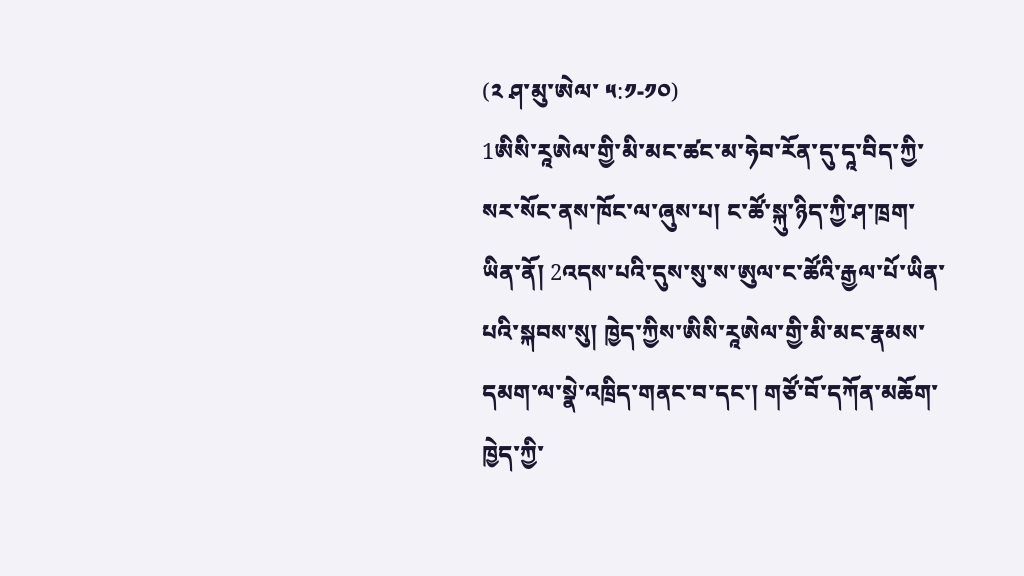(༢ ཤ་མུ་ཨེལ་ ༥:༡-༡༠)
1ཨིསི་རཱཨེལ་གྱི་མི་མང་ཚང་མ་ཧེབ་རོན་དུ་དཱ་བིད་ཀྱི་སར་སོང་ནས་ཁོང་ལ་ཞུས་པ། ང་ཚོ་སྐུ་ཉིད་ཀྱི་ཤ་ཁྲག་ཡིན་ནོ། 2འདས་པའི་དུས་སུ་ས་ཨུལ་ང་ཚོའི་རྒྱལ་པོ་ཡིན་པའི་སྐབས་སུ། ཁྱེད་ཀྱིས་ཨིསི་རཱཨེལ་གྱི་མི་མང་རྣམས་དམག་ལ་སྣེ་འཁྲིད་གནང་བ་དང་། གཙོ་བོ་དཀོན་མཆོག་ཁྱེད་ཀྱི་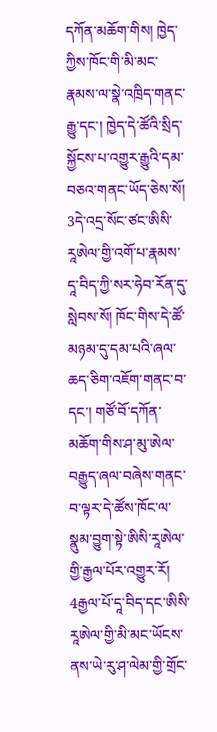དཀོན་མཆོག་གིས། ཁྱེད་ཀྱིས་ཁོང་གི་མི་མང་རྣམས་ལ་སྣེ་འཁྲིད་གནང་རྒྱུ་དང་། ཁྱེད་དེ་ཚོའི་སྲིད་སྐྱོངས་པ་འགྱུར་རྒྱུའི་དམ་བཅའ་གནང་ཡོད་ཅེས་སོ། 3དེ་འདྲ་སོང་ཙང་ཨིསི་རཱཨེལ་གྱི་འགོ་པ་རྣམས་དཱ་བིད་ཀྱི་སར་ཧེབ་རོན་དུ་སླེབས་སོ། ཁོང་གིས་དེ་ཚོ་མཉམ་དུ་དམ་པའི་ཞལ་ཆད་ཅིག་འཇོག་གནང་བ་དང་། གཙོ་བོ་དཀོན་མཆོག་གིས་ཤ་མུ་ཨེལ་བརྒྱུད་ཞལ་བཞེས་གནང་བ་ལྟར་དེ་ཚོས་ཁོང་ལ་སྣུམ་བྱུག་སྟེ་ཨིསི་རཱཨེལ་གྱི་རྒྱལ་པོར་འགྱུར་རོ། 4རྒྱལ་པོ་དཱ་བིད་དང་ཨིསི་རཱཨེལ་གྱི་མི་མང་ཡོངས་ནས་ཡེ་རུ་ཤ་ལེམ་གྱི་གྲོང་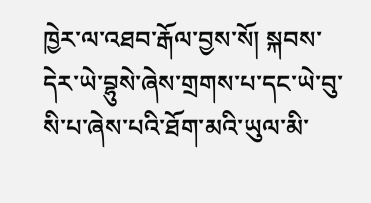ཁྱེར་ལ་འཐབ་རྒོལ་བྱས་སོ། སྐབས་དེར་ཡེ་བྷུསེ་ཞེས་གྲགས་པ་དང་ཡེ་བུ་སི་པ་ཞེས་པའི་ཐོག་མའི་ཡུལ་མི་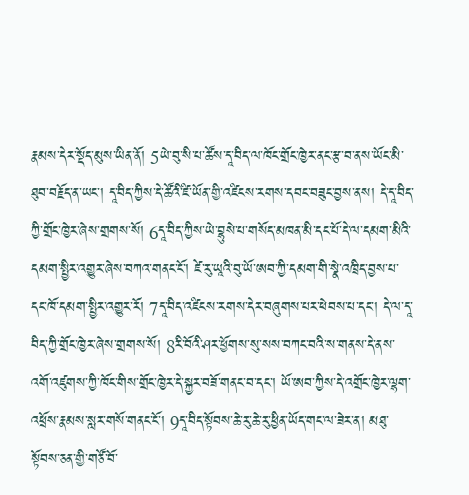རྣམས་དེར་སྡོད་མུས་ཡིན་ནོ། 5ཡེ་བུ་སི་པ་ཚོས་དཱ་བིད་ལ་ཁོང་གྲོང་ཁྱེར་ནང་རྩ་བ་ནས་ཡོང་མི་ཐུབ་བརྗོད་ན་ཡང་། དཱ་བིད་ཀྱིས་དེ་ཚོའི་ཛི་ཡོན་གྱི་འཛིངས་རགས་དབང་བཟུང་བྱས་ནས། དེ་དཱ་བིད་ཀྱི་གྲོང་ཁྱེར་ཞེས་གྲགས་སོ། 6དཱ་བིད་ཀྱིས་ཡེ་བྷུསེ་པ་གསོད་མཁན་མི་དང་པོ་དེ་ལ་དམག་མིའི་དམག་སྤྱིར་འགྱུར་ཞེས་བཀའ་གནང་ངོ་། ཛེ་རུ་ཡཱའི་བུ་ཡོ་ཨབ་ཀྱི་དམག་གི་སྣེ་འཁྲིད་བྱས་པ་དང་ཁོ་དམག་སྤྱིར་འགྱུར་རོ། 7དཱ་བིད་འཛིངས་རགས་དེར་བཞུགས་པར་ཕེབས་པ་དང་། དེ་ལ་དཱ་བིད་ཀྱི་གྲོང་ཁྱེར་ཞེས་གྲགས་སོ། 8རི་བོའི་ཤར་ཕྱོགས་སུ་སས་བཀང་བའི་ས་གནས་དེ་ནས་འགོ་འཛུགས་ཀྱི་ཁོང་གིས་གྲོང་ཁྱེར་དེ་སྐྱར་བཟོ་གནང་བ་དང་། ཡོ་ཨབ་ཀྱིས་དེ་འགྲོང་ཁྱེར་ལྷག་འཕྲོས་རྣམས་སླར་གསོ་གནང་ངོ་། 9དཱ་བིད་སྟོབས་ཆེ་རུ་ཆེ་རུ་ཕྱིན་ཡོད་གང་ལ་ཟེར་ན། མཐུ་སྟོབས་ཅན་གྱི་གཙོ་བོ་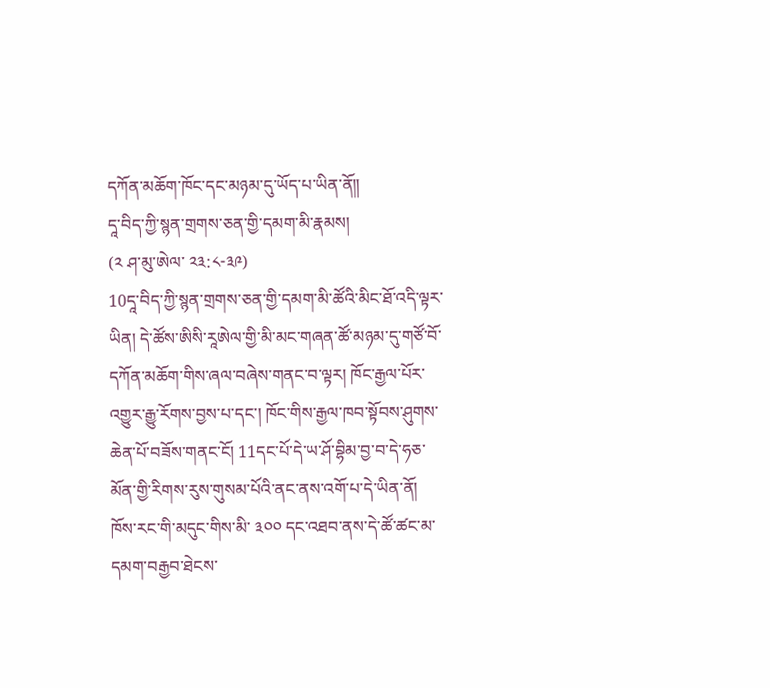དཀོན་མཆོག་ཁོང་དང་མཉམ་དུ་ཡོད་པ་ཡིན་ནོ༎
དཱ་བིད་ཀྱི་སྙན་གྲགས་ཅན་གྱི་དམག་མི་རྣམས།
(༢ ཤ་མུ་ཨེལ་ ༢༣:༨-༣༩)
10དཱ་བིད་ཀྱི་སྙན་གྲགས་ཅན་གྱི་དམག་མི་ཚོའི་མིང་ཐོ་འདི་ལྟར་ཡིན། དེ་ཚོས་ཨིསི་རཱཨེལ་གྱི་མི་མང་གཞན་ཚོ་མཉམ་དུ་གཙོ་བོ་དཀོན་མཆོག་གིས་ཞལ་བཞེས་གནང་བ་ལྟར། ཁོང་རྒྱལ་པོར་འགྱུར་རྒྱུ་རོགས་བྱས་པ་དང་། ཁོང་གིས་རྒྱལ་ཁབ་སྟོབས་ཤུགས་ཆེན་པོ་བཟོས་གནང་ངོ། 11དང་པོ་དེ་ཡ་ཤོ་བྷིམ་བྱ་བ་དེ་ཧཅ་མོན་གྱི་རིགས་རུས་གུསམ་པོའི་ནང་ནས་འགོ་པ་དེ་ཡིན་ནོ། ཁོས་རང་གི་མདུང་གིས་མི་ ༣༠༠ དང་འཐབ་ནས་དེ་ཚོ་ཚང་མ་དམག་བརྒྱབ་ཐེངས་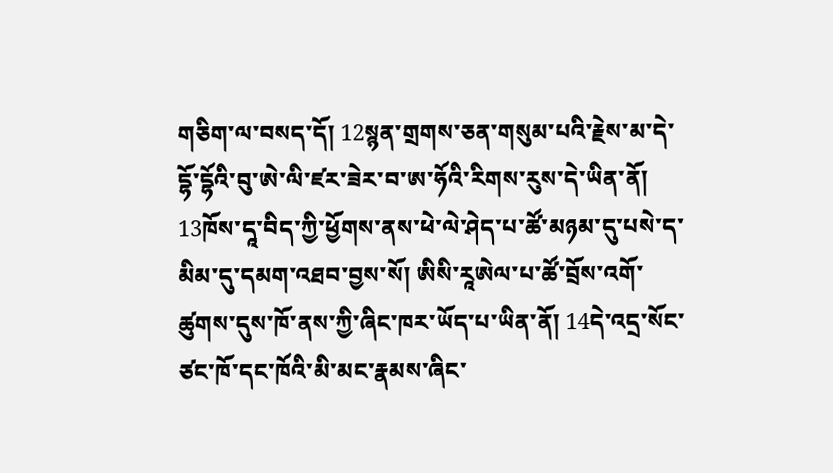གཅིག་ལ་བསད་དོ། 12སྙན་གྲགས་ཅན་གསུམ་པའི་རྗེས་མ་དེ་དྷོ་དྷོའི་བུ་ཨེ་ལི་ཛར་ཟེར་བ་ཨ་ཧོའི་རིགས་རུས་དེ་ཡིན་ནོ། 13ཁོས་དཱ་བིད་ཀྱི་ཕྱོགས་ནས་ཕེ་ལེ་ཤེད་པ་ཚོ་མཉམ་དུ་པསེ་ད་མིམ་དུ་དམག་འཐབ་བྱས་སོ། ཨིསི་རཱཨེལ་པ་ཚོ་བྲོས་འགོ་ཚུགས་དུས་ཁོ་ནས་ཀྱི་ཞིང་ཁར་ཡོད་པ་ཡིན་ནོ། 14དེ་འདྲ་སོང་ཙང་ཁོ་དང་ཁོའི་མི་མང་རྣམས་ཞིང་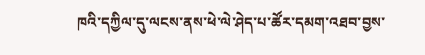ཁའི་དཀྱིལ་དུ་ལངས་ནས་ཕེ་ལེ་ཤེད་པ་ཚོར་དམག་འཐབ་བྱས་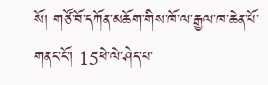སོ། གཙོ་བོ་དཀོན་མཆོག་གིས་ཁོ་ལ་རྒྱལ་ཁ་ཆེན་པོ་གནང་ངོ་། 15ཕེ་ལེ་ཤེད་པ་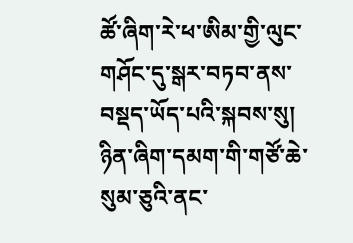ཚོ་ཞིག་རེ་ཕ་ཨིམ་གྱི་ལུང་གཤོང་དུ་སྒར་བཏབ་ནས་བསྡད་ཡོད་པའི་སྐབས་སུ། ཉིན་ཞིག་དམག་གི་གཙོ་ཆེ་སུམ་ཅུའི་ནང་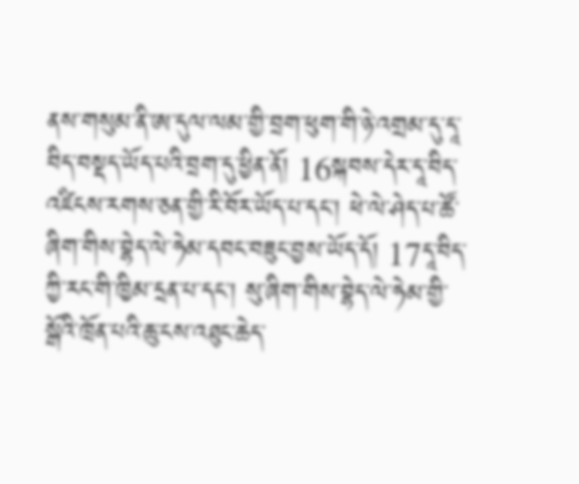ནས་གསུམ་ནི་ཨ་དུལ་ལམ་གྱི་བྲག་ཕུག་གི་ཉེ་འགྲམ་དུ་དཱ་བིད་བསྡད་ཡོད་པའི་བྲག་དུ་ཕྱིན་ནོ། 16སྐབས་དེར་དཱ་བིད་འཛིངས་རགས་ཅན་གྱི་རི་བོར་ཡོད་པ་དང་། ཕེ་ལེ་ཤེད་པ་ཚོ་ཞིག་གིས་བྷེད་ལེ་ཧེམ་དབང་བཟུང་བྱས་ཡོད་དོ། 17དཱ་བིད་ཀྱི་རང་གི་ཁྱིམ་དྲན་པ་དང་། སུ་ཞིག་གིས་བྷེད་ལེ་ཧེམ་གྱི་སྒོའི་ཁྲོན་པའི་ཆུ་ངས་འཐུང་ཆེད་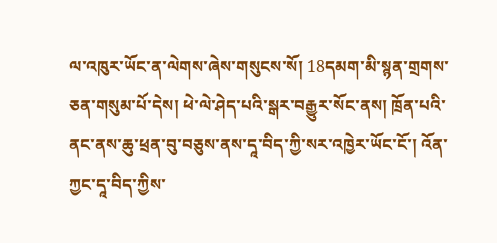ལ་འཁུར་ཡོང་ན་ལེགས་ཞེས་གསུངས་སོ། 18དམག་མི་སྙན་གྲགས་ཅན་གསུམ་པོ་དེས། ཕེ་ལེ་ཤེད་པའི་སྒར་བརྒྱུར་སོང་ནས། ཁྲོན་པའི་ནང་ནས་ཆུ་ཕྲན་བུ་བཅུས་ནས་དཱ་བིད་ཀྱི་སར་འཁྱེར་ཡོང་ངོ་། འོན་ཀྱང་དཱ་བིད་ཀྱིས་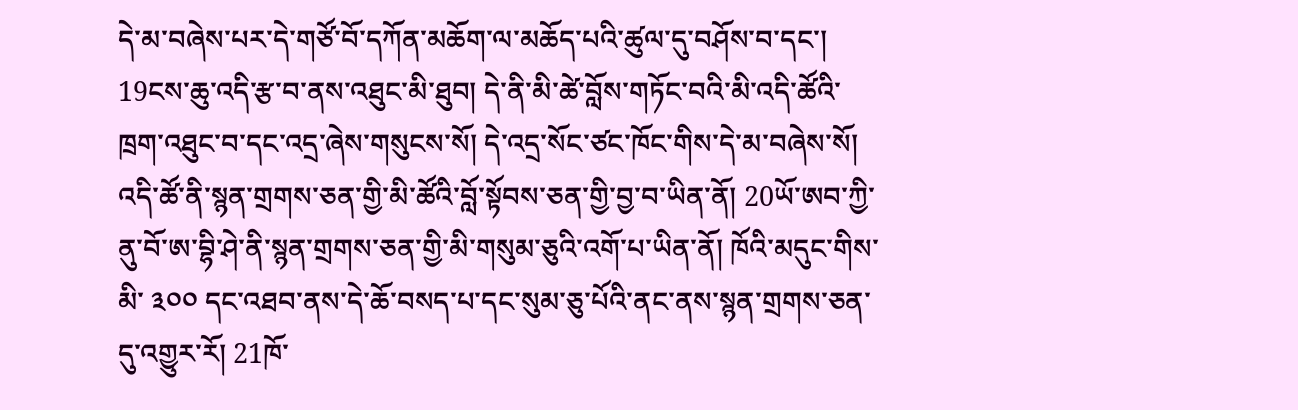དེ་མ་བཞེས་པར་དེ་གཙོ་བོ་དཀོན་མཆོག་ལ་མཆོད་པའི་ཚུལ་དུ་བཤོས་བ་དང་། 19ངས་ཆུ་འདི་རྩ་བ་ནས་འཐུང་མི་ཐུབ། དེ་ནི་མི་ཚེ་བློས་གཏོང་བའི་མི་འདི་ཚོའི་ཁྲག་འཐུང་བ་དང་འདྲ་ཞེས་གསུངས་སོ། དེ་འདྲ་སོང་ཙང་ཁོང་གིས་དེ་མ་བཞེས་སོ། འདི་ཚོ་ནི་སྙན་གྲགས་ཅན་གྱི་མི་ཚོའི་བློ་སྟོབས་ཅན་གྱི་བྱ་བ་ཡིན་ནོ། 20ཡོ་ཨབ་ཀྱི་ནུ་བོ་ཨ་བྷི་ཤེ་ནི་སྙན་གྲགས་ཅན་གྱི་མི་གསུམ་ཅུའི་འགོ་པ་ཡིན་ནོ། ཁོའི་མདུང་གིས་མི་ ༣༠༠ དང་འཐབ་ནས་དེ་ཆོ་བསད་པ་དང་སུམ་ཅུ་པོའི་ནང་ནས་སྙན་གྲགས་ཅན་དུ་འགྱུར་རོ། 21ཁོ་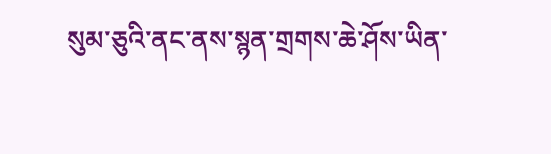སུམ་ཅུའི་ནང་ནས་སྙན་གྲགས་ཆེ་ཤོས་ཡིན་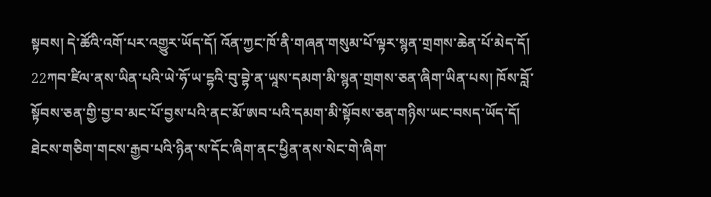སྟབས། དེ་ཚོའི་འགོ་པར་འགྱུར་ཡོད་དོ། འོན་ཀྱང་ཁོ་ནི་གཞན་གསུམ་པོ་ལྟར་སྙན་གྲགས་ཆེན་པོ་མེད་དོ། 22ཀབ་ཛིལ་ནས་ཡིན་པའི་ཡེ་ཧོ་ཡ་དྷའི་བུ་བྷེ་ན་ཡཱས་དམག་མི་སྙན་གྲགས་ཅན་ཞིག་ཡིན་པས། ཁོས་བློ་སྟོབས་ཅན་གྱི་བྱ་བ་མང་པོ་བྱས་པའི་ནང་མོ་ཨབ་པའི་དམག་མི་སྟོབས་ཅན་གཉིས་ཡང་བསད་ཡོད་དོ། ཐེངས་གཅིག་གངས་རྒྱབ་པའི་ཉིན་ས་དོང་ཞིག་ནང་ཕྱིན་ནས་སེང་གེ་ཞིག་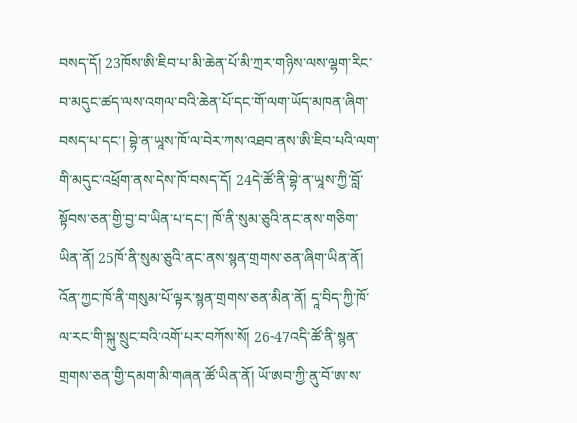བསད་དོ། 23ཁོས་ཨི་ཇིབ་པ་མི་ཆེན་པོ་མི་ཀྲར་གཉིས་ལས་ལྷག་རིང་བ་མདུང་ཚད་ལས་འགལ་བའི་ཆེན་པོ་དང་གོ་ལག་ཡོད་མཁན་ཞིག་བསད་པ་དང་། བྷེ་ན་ཡཱས་ཁོ་ལ་བེར་ཀས་འཐབ་ནས་ཨི་ཇིབ་པའི་ལག་གི་མདུང་འཕྲོག་ནས་དེས་ཁོ་བསད་དོ། 24དེ་ཚོ་ནི་བྷེ་ན་ཡཱས་ཀྱི་བློ་སྟོབས་ཅན་གྱི་བྱ་བ་ཡིན་པ་དང་། ཁོ་ནི་སུམ་ཅུའི་ནང་ནས་གཅིག་ཡིན་ནོ། 25ཁོ་ནི་སུམ་ཅུའི་ནང་ནས་སྙན་གྲགས་ཅན་ཞིག་ཡིན་ནོ། འོན་ཀྱང་ཁོ་ནི་གསུམ་པོ་ལྟར་སྙན་གྲགས་ཅན་མིན་ནོ། དཱ་བིད་ཀྱི་ཁོ་ལ་རང་གི་སྐུ་སྲུང་བའི་འགོ་པར་བཀོས་སོ། 26-47འདི་ཚོ་ནི་སྙན་གྲགས་ཅན་གྱི་དམག་མི་གཞན་ཚོ་ཡིན་ནོ། ཡོ་ཨབ་ཀྱི་ནུ་བོ་ཨ་ས་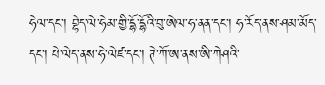ཧེལ་དང་། བྷེད་ལེ་ཧེམ་གྱི་དྷོ་དྷོའི་བུ་ཨེལ་ཧ་ནན་དང་། ཧ་རོད་ནས་ཤམ་མོད་དང་། པེ་ལེད་ནས་ཧེ་ལེཛ་དང་། ཊེ་ཀོ་ཨ་ནས་ཨི་ཀེཤའི་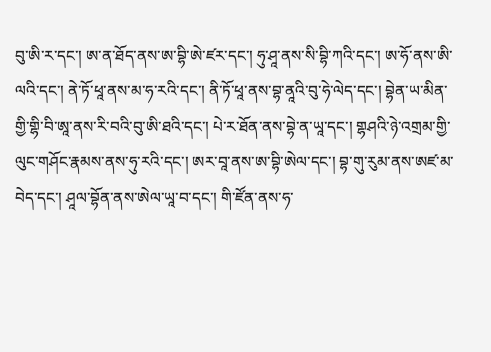བུ་ཨི་ར་དང་། ཨ་ན་ཐོད་ནས་ཨ་བྷི་ཨེ་ཛར་དང་། ཧུ་ཤཱ་ནས་སི་བྷི་ཀའི་དང་། ཨ་ཧོ་ནས་ཨི་ལའི་དང་། ནེ་ཏོ་ཕཱ་ནས་མ་ཧ་རའི་དང་། ནི་ཏོ་ཕཱ་ནས་བྷ་ནཱའི་བུ་ཧེ་ལེད་དང་། བྷེན་ཡ་མིན་གྱི་གྷི་བི་ཨཱ་ནས་རི་བའི་བུ་ཨི་ཐའི་དང་། པེ་ར་ཐོན་ནས་བྷེ་ན་ཡཱ་དང་། གྷཤའི་ཉེ་འགྲམ་གྱི་ལུང་གཤོང་རྣམས་ནས་ཧུ་རའི་དང་། ཨར་བཱ་ནས་ཨ་བྷི་ཨེལ་དང་། བྷ་གུ་རུམ་ནས་ཨཛ་མ་བེད་དང་། ཤཱལ་བྷོན་ནས་ཨེལ་ཡཱ་བ་དང་། གི་ཛོན་ནས་ཧ་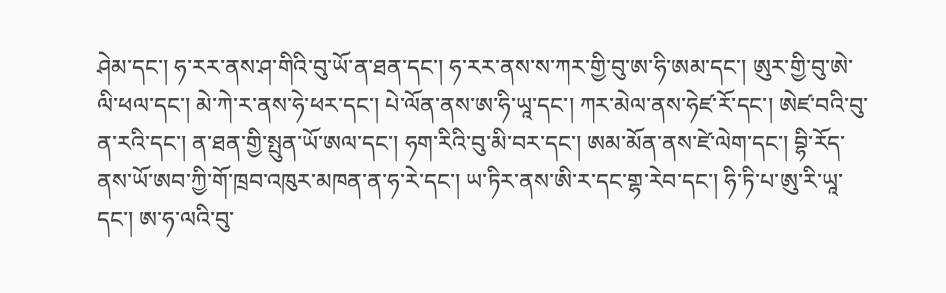ཤེམ་དང་། ཧ་རར་ནས་ཤ་གིའི་བུ་ཡོ་ན་ཐན་དང་། ཧ་རར་ནས་ས་ཀར་གྱི་བུ་ཨ་ཧི་ཨམ་དང་། ཨུར་གྱི་བུ་ཨེ་ལི་ཕལ་དང་། མེ་ཀེ་ར་ནས་ཧེ་ཕར་དང་། པེ་ལོན་ནས་ཨ་ཧི་ཡཱ་དང་། ཀར་མེལ་ནས་ཧེཛ་རོ་དང་། ཨེཛ་བའི་བུ་ན་རའི་དང་། ན་ཐན་གྱི་སྤུན་ཡོ་ཨལ་དང་། ཧག་རིའི་བུ་མི་བར་དང་། ཨམ་མོན་ནས་ཛེ་ལེག་དང་། བྷི་རོད་ནས་ཡོ་ཨབ་ཀྱི་གོ་ཁྲབ་འཁུར་མཁན་ན་ཧ་རེ་དང་། ཡ་ཏིར་ནས་ཨི་ར་དང་གྷ་རེབ་དང་། ཧི་ཏི་པ་ཨུ་རི་ཡཱ་དང་། ཨ་ཧ་ལའི་བུ་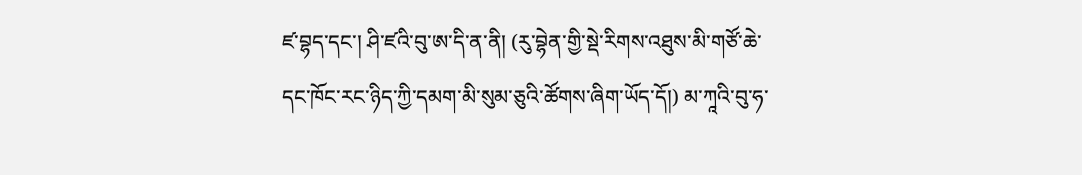ཛ་བྷད་དང་། ཤི་ཛའི་བུ་ཨ་དི་ན་ནི། (རུ་བྷེན་གྱི་སྡེ་རིགས་འཐུས་མི་གཙོ་ཆེ་དང་ཁོང་རང་ཉིད་ཀྱི་དམག་མི་སུམ་ཅུའི་ཚོགས་ཞིག་ཡོད་དོ།) མ་ཀཱའི་བུ་ཧ་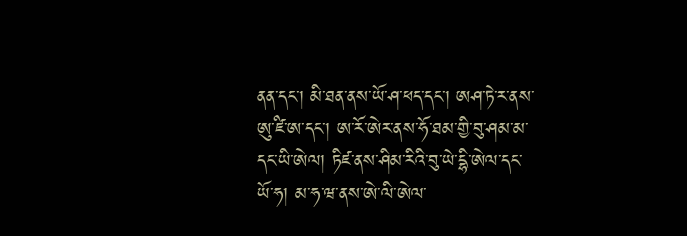ནན་དང་། མི་ཐན་ནས་ཡོ་ཤ་ཕད་དང་། ཨཤ་ཏེ་ར་ནས་ཨུ་ཛི་ཨ་དང་། ཨ་རོ་ཨེར་ནས་ཧོ་ཐམ་གྱི་བུ་ཤམ་མ་དང་ཡི་ཨེལ། ཏིཛ་ནས་ཤིམ་རིའི་བུ་ཡེ་དྷི་ཨེལ་དང་ཡོ་ཧ། མ་ཧ་ཝ་ནས་ཨེ་ལི་ཨེལ་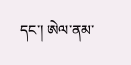དང་། ཨེལ་ནམ་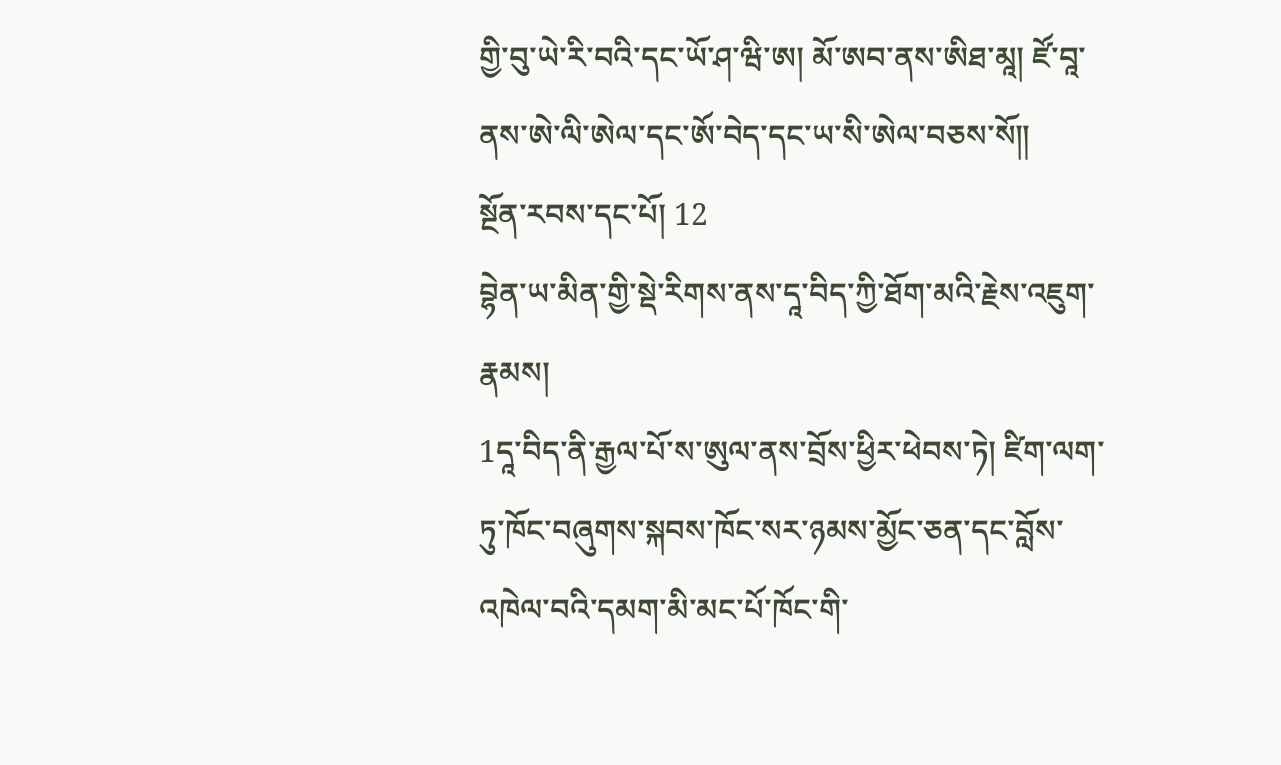གྱི་བུ་ཡེ་རི་བའི་དང་ཡོ་ཤ་ཝི་ཨ། མོ་ཨབ་ནས་ཨིཐ་མཱ། ཛོ་བཱ་ནས་ཨེ་ལི་ཨེལ་དང་ཨོ་བེད་དང་ཡ་སི་ཨེལ་བཅས་སོ༎
སྔོན་རབས་དང་པོ། 12
བྷེན་ཡ་མིན་གྱི་སྡེ་རིགས་ནས་དཱ་བིད་ཀྱི་ཐོག་མའི་རྗེས་འཇུག་རྣམས།
1དཱ་བིད་ནི་རྒྱལ་པོ་ས་ཨུལ་ནས་བྲོས་ཕྱིར་ཕེབས་ཏེ། ཛིག་ལག་ཏུ་ཁོང་བཞུགས་སྐབས་ཁོང་སར་ཉམས་མྱོང་ཅན་དང་བློས་འཁེལ་བའི་དམག་མི་མང་པོ་ཁོང་གི་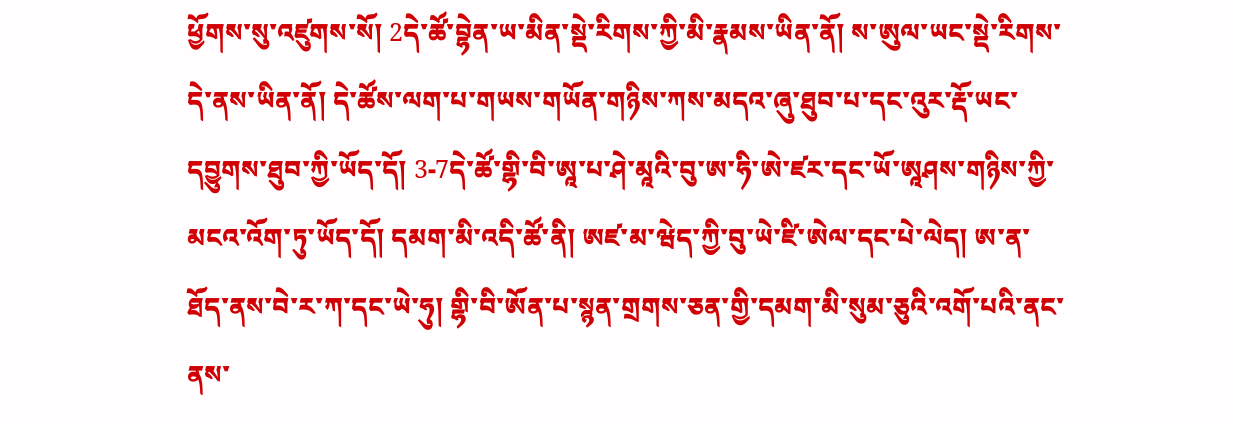ཕྱོགས་སུ་འཛུགས་སོ། 2དེ་ཚོ་བྷེན་ཡ་མིན་སྡེ་རིགས་ཀྱི་མི་རྣམས་ཡིན་ནོ། ས་ཨུལ་ཡང་སྡེ་རིགས་དེ་ནས་ཡིན་ནོ། དེ་ཚོས་ལག་པ་གཡས་གཡོན་གཉིས་ཀས་མདའ་ཞུ་ཐུབ་པ་དང་འུར་རྡོ་ཡང་དབྱུགས་ཐུབ་ཀྱི་ཡོད་དོ། 3-7དེ་ཚོ་གྷི་བི་ཨཱ་པ་ཤེ་མཱའི་བུ་ཨ་ཧི་ཨེ་ཛར་དང་ཡོ་ཨཱཤས་གཉིས་ཀྱི་མངའ་འོག་ཏུ་ཡོད་དོ། དམག་མི་འདི་ཚོ་ནི། ཨཛ་མ་ཝེད་ཀྱི་བུ་ཡེ་ཛི་ཨེལ་དང་པེ་ལེད། ཨ་ན་ཐོད་ནས་བེ་ར་ཀ་དང་ཡེ་ཧུ། གྷི་བི་ཨོན་པ་སྙན་གྲགས་ཅན་གྱི་དམག་མི་སུམ་ཅུའི་འགོ་པའི་ནང་ནས་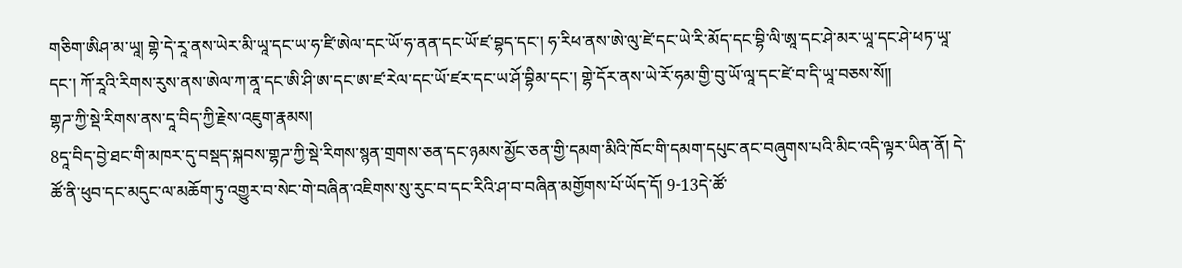གཅིག་ཨིཤ་མ་ཡཱ། གྷེ་དེ་རཱ་ནས་ཡེར་མི་ཡཱ་དང་ཡ་ཧ་ཛི་ཨེལ་དང་ཡོ་ཧ་ནན་དང་ཡོ་ཛ་བྷད་དང་། ཧ་རིཕ་ནས་ཨེ་ལུ་ཛེ་དང་ཡེ་རི་མོད་དང་བྷི་ལི་ཨཱ་དང་ཤེ་མར་ཡཱ་དང་ཤེ་ཕཏ་ཡཱ་དང་། ཀོ་རཱའི་རིགས་རུས་ནས་ཨེལ་ཀ་ནཱ་དང་ཨི་ཤི་ཨ་དང་ཨ་ཛ་རེལ་དང་ཡོ་ཛར་དང་ཡ་ཤོ་བྷིམ་དང་། གྷེ་དོར་ནས་ཡེ་རོ་ཧམ་གྱི་བུ་ཡོ་ལཱ་དང་ཛེ་བ་དི་ཡཱ་བཅས་སོ༎
གྷཌ་ཀྱི་སྡེ་རིགས་ནས་དཱ་བིད་ཀྱི་རྗེས་འཇུག་རྣམས།
8དཱ་བིད་བྱེ་ཐང་གི་མཁར་དུ་བསྡད་སྐབས་གྷཌ་ཀྱི་སྡེ་རིགས་སྙན་གྲགས་ཅན་དང་ཉམས་མྱོང་ཅན་གྱི་དམག་མིའི་ཁོང་གི་དམག་དཔུང་ནང་བཞུགས་པའི་མིང་འདི་ལྟར་ཡིན་ནོ། དེ་ཚོ་ནི་ཕུབ་དང་མདུང་ལ་མཆོག་ཏུ་འགྱུར་བ་སེང་གེ་བཞིན་འཇིགས་སུ་རུང་བ་དང་རིའི་ཤ་བ་བཞིན་མགྱོགས་པོ་ཡོད་དོ། 9-13དེ་ཚོ་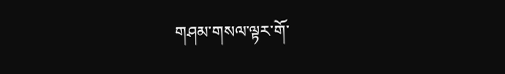གཤམ་གསལ་ལྟར་གོ་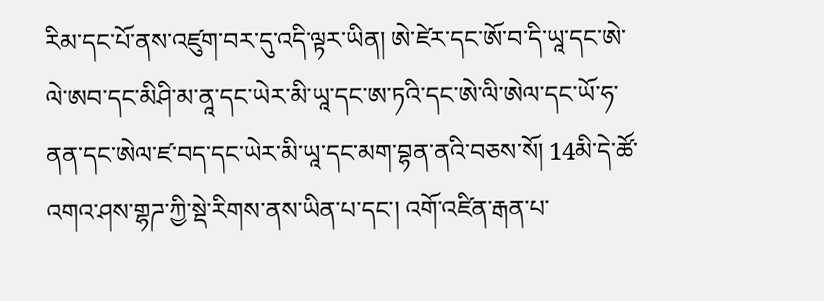རིམ་དང་པོ་ནས་འཛུག་བར་དུ་འདི་ལྟར་ཡིན། ཨེ་ཛེར་དང་ཨོ་བ་དི་ཡཱ་དང་ཨེ་ལེ་ཨབ་དང་མིཤི་མ་ནཱ་དང་ཡེར་མི་ཡཱ་དང་ཨ་ཏའི་དང་ཨེ་ལི་ཨེལ་དང་ཡོ་ཧ་ནན་དང་ཨེལ་ཛ་བད་དང་ཡེར་མི་ཡཱ་དང་མག་བྷན་ནའི་བཅས་སོ། 14མི་དེ་ཚོ་འགའ་ཤས་གྷཌ་ཀྱི་སྡེ་རིགས་ནས་ཡིན་པ་དང་། འགོ་འཛིན་རྒན་པ་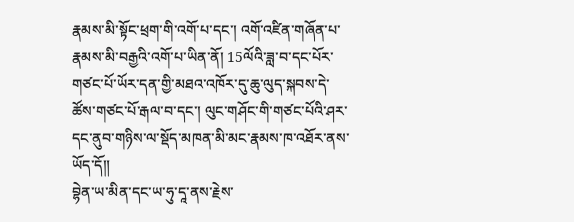རྣམས་མི་སྟོང་ཕྲག་གི་འགོ་པ་དང་། འགོ་འཛིན་གཞོན་པ་རྣམས་མི་བརྒྱའི་འགོ་པ་ཡིན་ནོ། 15ལོའི་ཟླ་བ་དང་པོར་གཙང་པོ་ཡོར་དན་གྱི་མཐའ་འཁོར་དུ་ཆུ་ལུད་སྐབས་དེ་ཚོས་གཙང་པོ་རྒལ་བ་དང་། ལུང་གཤོང་གི་གཙང་པོའི་ཤར་དང་ནུབ་གཉིས་ལ་སྡོད་མཁན་མི་མང་རྣམས་ཁ་འཐོར་ནས་ཡོད་དོ༎
བྷེན་ཡ་མིན་དང་ཡ་ཧུ་དཱ་ནས་རྗེས་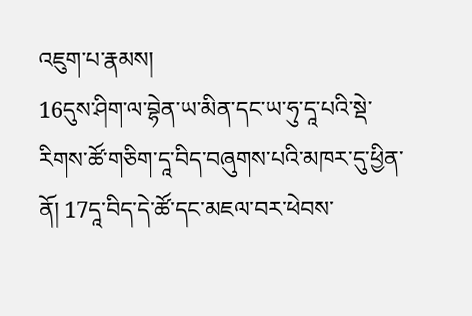འཇུག་པ་རྣམས།
16དུས་ཤིག་ལ་བྷེན་ཡ་མིན་དང་ཡ་ཧུ་དཱ་པའི་སྡེ་རིགས་ཚོ་གཅིག་དཱ་བིད་བཞུགས་པའི་མཁར་དུ་ཕྱིན་ནོ། 17དཱ་བིད་དེ་ཚོ་དང་མཇལ་བར་ཕེབས་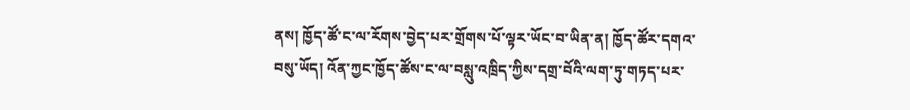ནས། ཁྱོད་ཚོ་ང་ལ་རོགས་བྱེད་པར་གྲོགས་པོ་ལྟར་ཡོང་བ་ཡིན་ན། ཁྱོད་ཚོར་དགའ་བསུ་ཡོད། འོན་ཀྱང་ཁྱོད་ཚོས་ང་ལ་བསླུ་འཁྲིད་ཀྱིས་དགྲ་བོའི་ལག་ཏུ་གཏད་པར་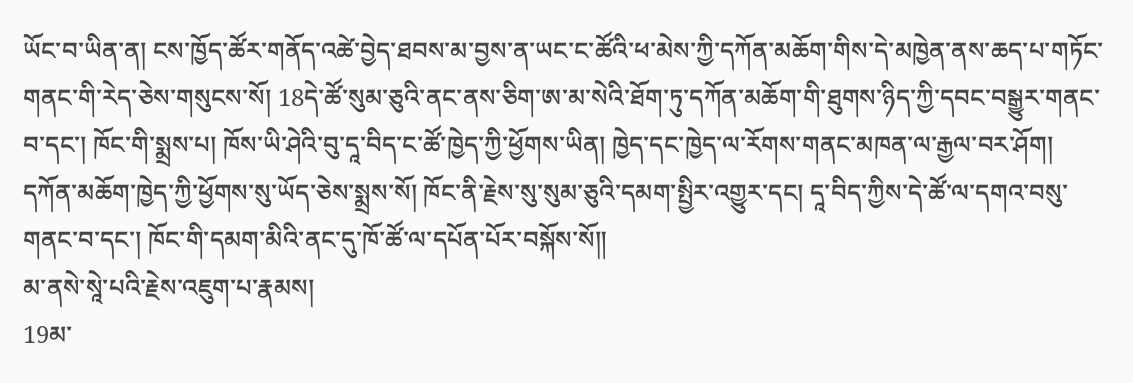ཡོང་བ་ཡིན་ན། ངས་ཁྱོད་ཚོར་གནོད་འཚེ་བྱེད་ཐབས་མ་བྱས་ན་ཡང་ང་ཚོའི་ཕ་མེས་ཀྱི་དཀོན་མཆོག་གིས་དེ་མཁྱེན་ནས་ཆད་པ་གཏོང་གནང་གི་རེད་ཅེས་གསུངས་སོ། 18དེ་ཚོ་སུམ་ཅུའི་ནང་ནས་ཅིག་ཨ་མ་སེའི་ཐོག་ཏུ་དཀོན་མཆོག་གི་ཐུགས་ཉིད་ཀྱི་དབང་བསྒྱུར་གནང་བ་དང་། ཁོང་གི་སྨྲས་པ། ཁོས་ཡི་ཤེའི་བུ་དཱ་བིད་ང་ཚོ་ཁྱེད་ཀྱི་ཕྱོགས་ཡིན། ཁྱེད་དང་ཁྱེད་ལ་རོགས་གནང་མཁན་ལ་རྒྱལ་བར་ཤོག། དཀོན་མཆོག་ཁྱེད་ཀྱི་ཕྱོགས་སུ་ཡོད་ཅེས་སྨྲས་སོ། ཁོང་ནི་རྗེས་སུ་སུམ་ཅུའི་དམག་སྤྱིར་འགྱུར་དང། དཱ་བིད་ཀྱིས་དེ་ཚོ་ལ་དགའ་བསུ་གནང་བ་དང་། ཁོང་གི་དམག་མིའི་ནང་དུ་ཁོ་ཚོ་ལ་དཔོན་པོར་བསྐོས་སོ༎
མ་ནསེ་སཱེ་པའི་རྗེས་འཇུག་པ་རྣམས།
19མ་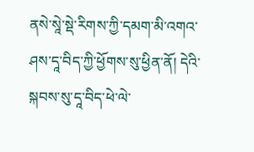ནསེ་སཱེ་སྡེ་རིགས་ཀྱི་དམག་མི་འགའ་ཤས་དཱ་བིད་ཀྱི་ཕྱོགས་སུ་ཕྱིན་ནོ། དེའི་སྐབས་སུ་དཱ་བིད་ཕེ་ལེ་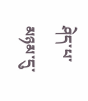ཤེད་པ་མཉམ་དུ་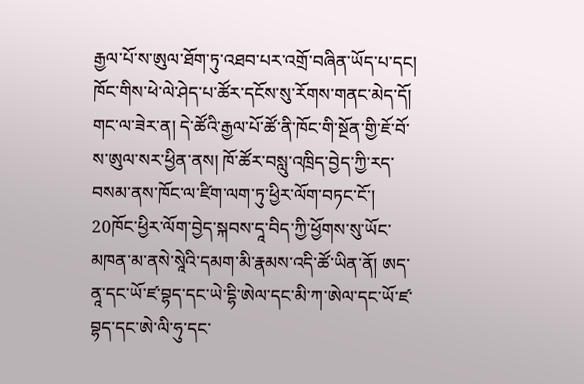རྒྱལ་པོ་ས་ཨུལ་ཐོག་ཏུ་འཐབ་པར་འགྲོ་བཞིན་ཡོད་པ་དང། ཁོང་གིས་ཕེ་ལེ་ཤེད་པ་ཚོར་དངོས་སུ་རོགས་གནང་མེད་དོ། གང་ལ་ཟེར་ན། དེ་ཚོའི་རྒྱལ་པོ་ཚོ་ནི་ཁོང་གི་སྔོན་གྱི་ཇོ་བོ་ས་ཨུལ་སར་ཕྱིན་ནས། ཁོ་ཚོར་བསླུ་འཁྲིད་བྱེད་ཀྱི་རད་བསམ་ནས་ཁོང་ལ་ཛིག་ལག་ཏུ་ཕྱིར་ལོག་བཏང་ངོ་། 20ཁོང་ཕྱིར་ལོག་བྱེད་སྐབས་དཱ་བིད་ཀྱི་ཕྱོགས་སུ་ཡོང་མཁན་མ་ནསེ་སཱེའི་དམག་མི་རྣམས་འདི་ཚོ་ཡིན་ནོ། ཨད་ནཱ་དང་ཡོ་ཛ་བྷད་དང་ཡེ་དྷི་ཨེལ་དང་མི་ཀ་ཨེལ་དང་ཡོ་ཛ་བྷད་དང་ཨེ་ལི་ཧུ་དང་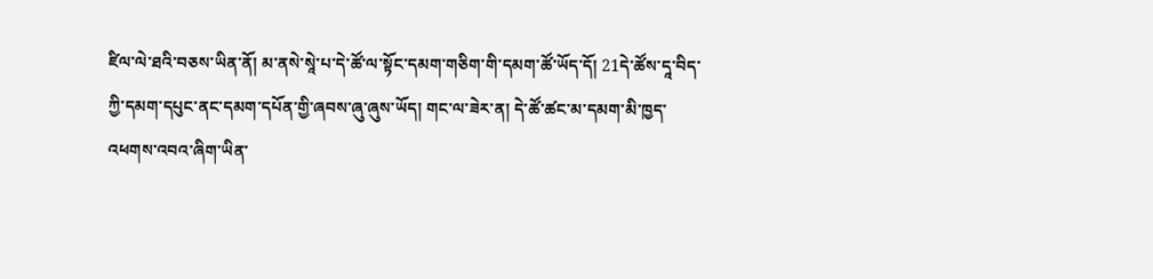ཛིལ་ལེ་ཐའི་བཅས་ཡིན་ནོ། མ་ནསེ་སཱེ་པ་དེ་ཚོ་ལ་སྟོང་དམག་གཅིག་གི་དམག་ཚོ་ཡོད་དོ། 21དེ་ཚོས་དཱ་བིད་ཀྱི་དམག་དཔུང་ནང་དམག་དཔོན་གྱི་ཞབས་ཞུ་ཞུས་ཡོད། གང་ལ་ཟེར་ན། དེ་ཚོ་ཚང་མ་དམག་མི་ཁྱད་འཕགས་འབའ་ཞིག་ཡིན་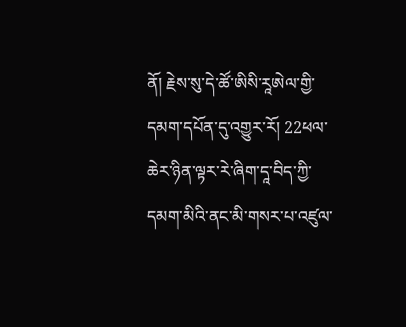ནོ། རྗེས་སུ་དེ་ཚོ་ཨིསི་རཱཨེལ་གྱི་དམག་དཔོན་དུ་འགྱུར་རོ། 22ཕལ་ཆེར་ཉིན་ལྟར་རེ་ཞིག་དཱ་བིད་ཀྱི་དམག་མིའི་ནང་མི་གསར་པ་འཛུལ་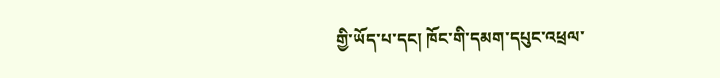གྱི་ཡོད་པ་དང། ཁོང་གི་དམག་དཔུང་འཕྲལ་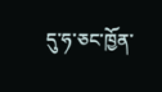དུ་ཧ་ཅང་ཁྱོན་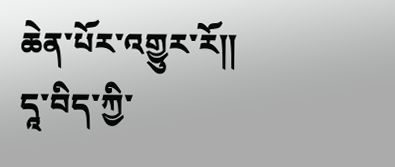ཆེན་པོར་འགྱུར་རོ༎
དཱ་བིད་ཀྱི་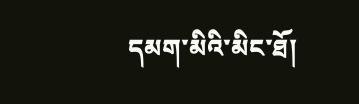དམག་མིའི་མིང་ཐོ།